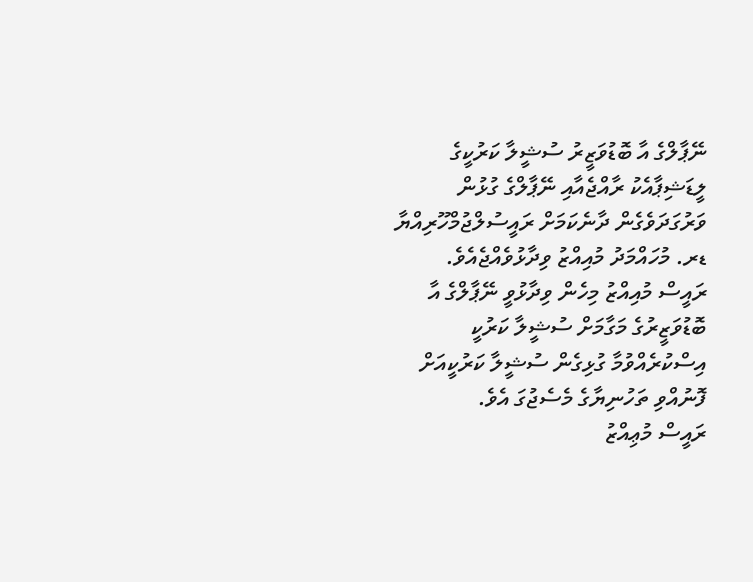ނޭޕާލްގެ އާ ބޮޑުވަޒީރު ސުޝީލާ ކަރުކީގެ ލީޑަޝިޕާއެކު ރާއްޖެއާއި ނޭޕާލްގެ ގުޅުން ވަރުގަދަވެގެން ދާނެކަމަށް ރައީސުލްޖުމްހޫރިއްޔާ ޑރ. މުހައްމަދު މުއިއްޒު ވިދާޅުވެއްޖެއެވެ.
ރައީސް މުއިއްޒު މިހެން ވިދާޅުވީ ނޭޕާލްގެ އާ ބޮޑުވަޒީރުގެ މަގާމަށް ސުޝީލާ ކަރުކީ އިސްކުރެއްވުމާ ގުޅިގެން ސުޝީލާ ކަރުކީއަށް ފޮނުއްވި ތަހުނިޔާގެ މެސެޖުގަ އެވެ.
ރައީސް މުޢިއްޒު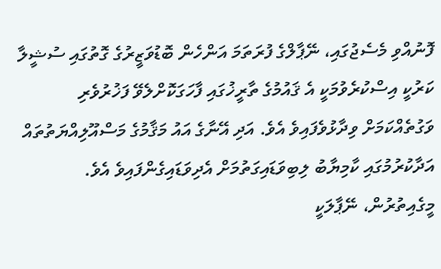ފޮނުއްވި މެސެޖުގައި، ނޭޕާލްގެ ފުރަތަމަ އަންހެން ބޮޑުވަޒީރުގެ ގޮތުގައި ސުޝީލާ ކަރުކީ އިސްކުރެވުމަކީ އެ ޤައުމުގެ ތާރީޚުގައި ފާހަގަކޮށްލެވޭ ފަޚުރުވެރި ވަގުތެއްކަމަށް ވިދާޅުވެފައިވެ އެވެ. އަދި އޭނާގެ އައު މަޤާމުގެ މަސްއޫލިއްޔަތުތައް އަދާކުރުމުގައި ކާމިޔާބު ލިބިވަޑައިގަތުމަށް އެދިވަޑައިގެންފައިވެ އެވެ.
މީގެއިތުރުން، ނޭޕާލަކީ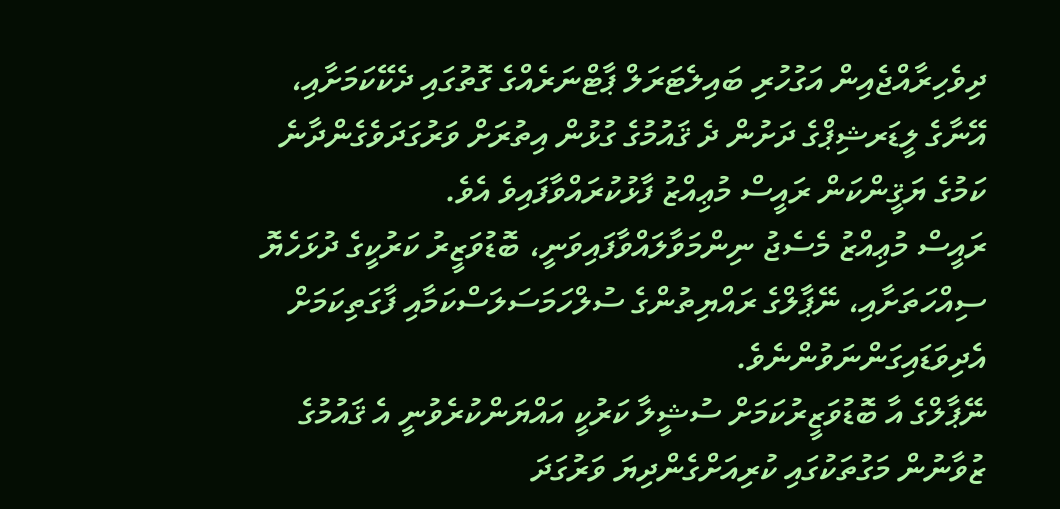ދިވެހިރާއްޖެއިން އަގުހުރި ބައިލެޓަރަލް ޕާޓްނަރެއްގެ ގޮތުގައި ދެކޭކަމަށާއި، އޭނާގެ ލީޑަރޝިޕްގެ ދަށުން ދެ ޤައުމުގެ ގުޅުން އިތުރަށް ވަރުގަދަވެގެންދާނެ ކަމުގެ ޔަޤީންކަން ރައީސް މުޢިއްޒު ފާޅުކުރައްވާފައިވެ އެވެ.
ރައީސް މުޢިއްޒު މެސެޖު ނިންމަވާލައްވާފައިވަނީ، ބޮޑުވަޒީރު ކަރުކީގެ ދުޅަހެޔޮ ސިއްހަތަށާއި، ނޭޕާލްގެ ރައްޔިތުންގެ ސުލްހަމަސަލަސްކަމާއި ފާގަތިކަމަށް އެދިވަޑައިގަންނަވުންނެވެ.
ނޭޕާލްގެ އާ ބޮޑުވަޒީރުކަމަށް ސުޝީލާ ކަރުކީ އައްޔަންކުރެވުނީ އެ ޤައުމުގެ ޒުވާނުން މަގުތަކުގައި ކުރިއަށްގެންދިޔަ ވަރުގަދަ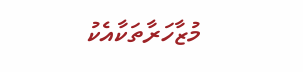މުޒާހަރާތަކާއެކު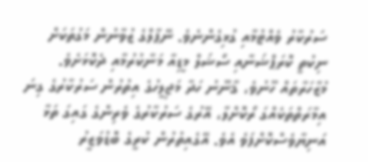ސަރުކާރު ވެއްޓުމާއި ގުޅިގެންނެވެ. ނޭޕާލްގެ ޒުވާނުން މަގުތަކަށް ނިކުތީ ކޮރަޕްޝަނާއި ސޯޝަލް މީޑިއާ މަނާކުރުމާއި ދެކޮޅަށެވެ. މުޒާހަރާތައް ހޫނުވެ، ޤާނޫނު ހަދާ މަޖިލީހުގެ އިތުރުން ސަރުކާރުގެ ގިނަ އިމާރަތްތަކެއްގަ ރޯކޮށްލާ، އޭރުގެ ސަރުކާރުގެ ވެރިންގެ ގައިގަ ތަޅާ އަނިޔާވެސްކޮށްފަވެ އެވެ. އޭގެއިތުރުން ކުރީގެ ބޮޑުވަޒީރު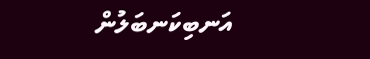އަނބިކަނބަލުން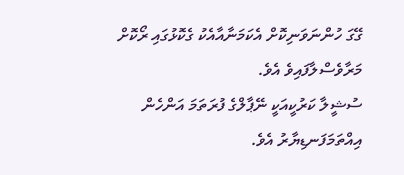ގޭގަ ހުންނަވަނިކޮށް އެކަމަނާއާއެކު ގެކޮޅުގައި ރޯކޮށް މަރާވެސްލާފައިވެ އެވެ.
ސުޝީލާ ކަރުކީއަކީ ނޭޕާލްގެ ފުރަތަމަ އަންހެން އިއްތަމަފަނޑިޔާރު އެވެ.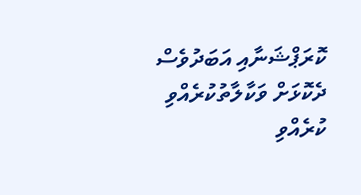ކޮރަޕްޝަނާއި އަބަދުވެސް ދެކޮޅަށް ވަކާލާތުކުރެއްވި ކުރެއްވި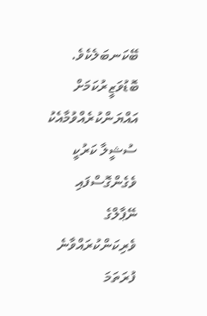ބޭކަނބަލެކެވެ. ބޮޑުވަޒީރުކަމަށް އައްޔަންކުރެއްވުމާއެކު ސުޝީލާ ކަރުކީ ވެގެންގޮސްފައި ނޭޕާލްގެ ވެރިކަންކުރައްވާނެ ފުރަތަމަ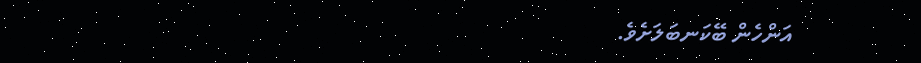އަންހެން ބޭކަނބަލަށެވެ.